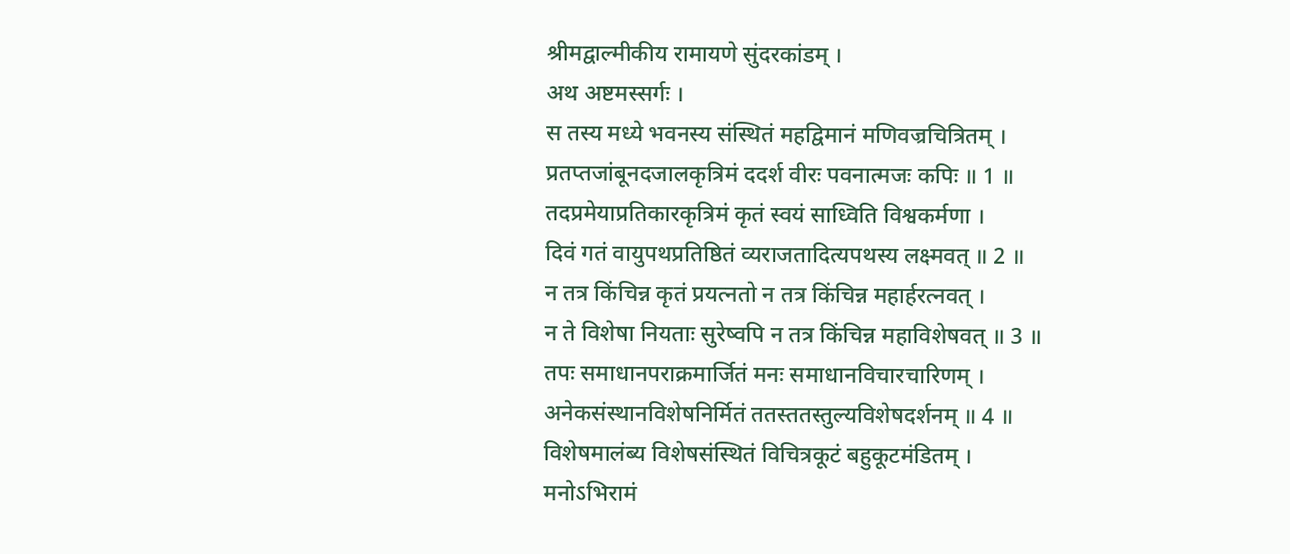श्रीमद्वाल्मीकीय रामायणे सुंदरकांडम् ।
अथ अष्टमस्सर्गः ।
स तस्य मध्ये भवनस्य संस्थितं महद्विमानं मणिवज्रचित्रितम् ।
प्रतप्तजांबूनदजालकृत्रिमं ददर्श वीरः पवनात्मजः कपिः ॥ 1 ॥
तदप्रमेयाप्रतिकारकृत्रिमं कृतं स्वयं साध्विति विश्वकर्मणा ।
दिवं गतं वायुपथप्रतिष्ठितं व्यराजतादित्यपथस्य लक्ष्मवत् ॥ 2 ॥
न तत्र किंचिन्न कृतं प्रयत्नतो न तत्र किंचिन्न महार्हरत्नवत् ।
न ते विशेषा नियताः सुरेष्वपि न तत्र किंचिन्न महाविशेषवत् ॥ 3 ॥
तपः समाधानपराक्रमार्जितं मनः समाधानविचारचारिणम् ।
अनेकसंस्थानविशेषनिर्मितं ततस्ततस्तुल्यविशेषदर्शनम् ॥ 4 ॥
विशेषमालंब्य विशेषसंस्थितं विचित्रकूटं बहुकूटमंडितम् ।
मनोऽभिरामं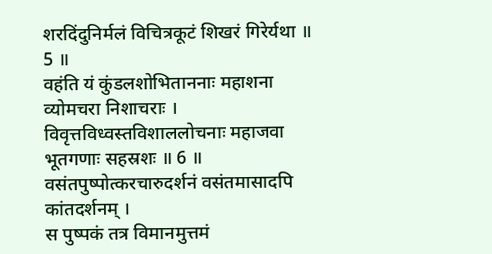शरदिंदुनिर्मलं विचित्रकूटं शिखरं गिरेर्यथा ॥ 5 ॥
वहंति यं कुंडलशोभिताननाः महाशना व्योमचरा निशाचराः ।
विवृत्तविध्वस्तविशाललोचनाः महाजवा भूतगणाः सहस्रशः ॥ 6 ॥
वसंतपुष्पोत्करचारुदर्शनं वसंतमासादपि कांतदर्शनम् ।
स पुष्पकं तत्र विमानमुत्तमं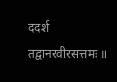ददर्श तद्वानरवीरसत्तमः ॥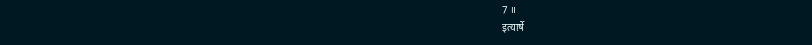7 ॥
इत्यार्षे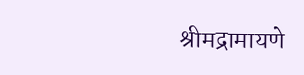श्रीमद्रामायणे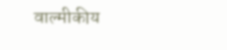वाल्मीकीय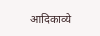आदिकाव्ये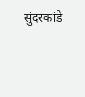सुंदरकांडे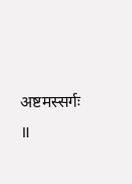अष्टमस्सर्गः ॥